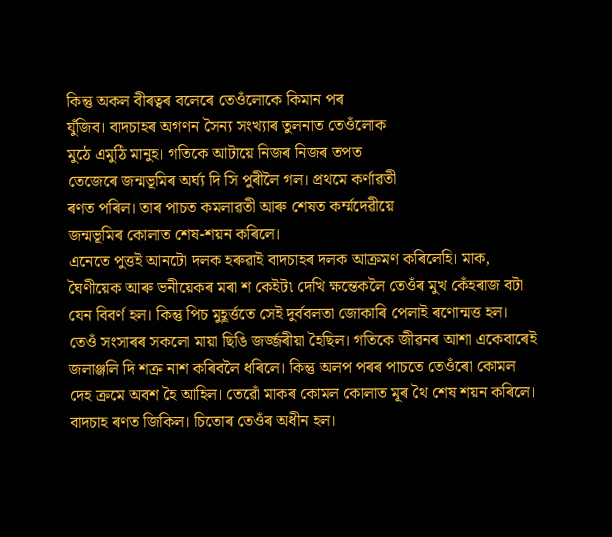কিন্তু অকল বীৰত্বৰ বলেৰে তেওঁলোকে কিমান পৰ
যুঁজিব। বাদচাহৰ অগণন সৈন্য সংখ্যাৰ তুলনাত তেওঁলোক
মুঠে এমুঠি মানুহ। গতিকে আটায়ে নিজৰ নিজৰ তপত
তেজেৰে জন্মভূমিৰ অৰ্ঘ্য দি সি পুৰীলৈ গল। প্ৰথমে কৰ্ণাৱতী
ৰণত পৰিল। তাৰ পাচত কমলাৱতী আৰু শেষত কৰ্ম্মদেৱীয়ে
জন্মভূমিৰ কোলাত শেষ-শয়ন কৰিলে।
এনেতে পুত্তই আনটো দলক হৰুৱাই বাদচাহৰ দলক আক্ৰমণ কৰিলেহি। মাক, ঘৈণীয়েক আৰু ভনীয়েকৰ মৰা শ কেইট৷ দেখি ক্ষন্তেকলৈ তেওঁৰ মুখ কেঁহৰাজ বটা যেন বিবৰ্ণ হল। কিন্তু পিচ মুহূৰ্ত্ততে সেই দুৰ্ববলতা জোকাৰি পেলাই ৰণোন্মত্ত হল। তেওঁ সংসাৰৰ সকলো মায়া ছিঙি জৰ্জ্জৰীয়া হৈছিল। গতিকে জীৱনৰ আশা একেবাৰেই জলাঞ্জলি দি শত্ৰু নাশ কৰিবলৈ ধৰিলে। কিন্তু অলপ পৰৰ পাচতে তেওঁৰো কোমল দেহ ক্ৰমে অবশ হৈ আহিল। তেৱোঁ মাকৰ কোমল কোলাত মূৰ থৈ শেষ শয়ন কৰিলে।
বাদচাহ ৰণত জিকিল। চিতোৰ তেওঁৰ অধীন হল।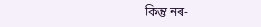কিন্তু নৰ-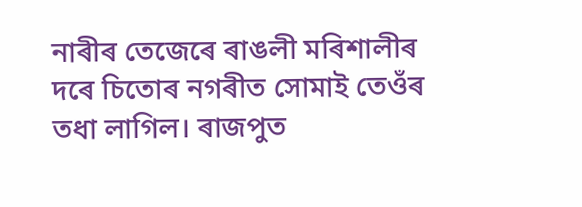নাৰীৰ তেজেৰে ৰাঙলী মৰিশালীৰ দৰে চিতোৰ নগৰীত সোমাই তেওঁৰ তধা লাগিল। ৰাজপুত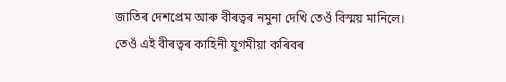জাতিৰ দেশপ্ৰেম আৰু বীৰত্বৰ নমুনা দেখি তেওঁ বিস্ময় মানিলে। তেওঁ এই বীৰত্বৰ কাহিনী যুগমীয়া কৰিবৰ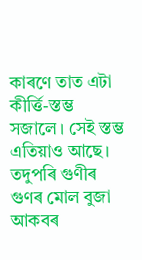কাৰণে তাত এটা কীৰ্ত্তি-স্তম্ভ সজালে। সেই স্তম্ভ এতিয়াও আছে। তদুপৰি গুণীৰ গুণৰ মোল বুজা আকবৰ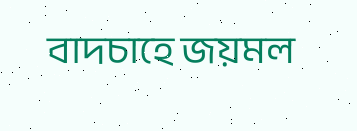বাদচাহে জয়মল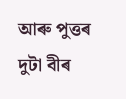আৰু পুত্তৰ দুটা বীৰ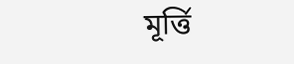মূৰ্ত্তি